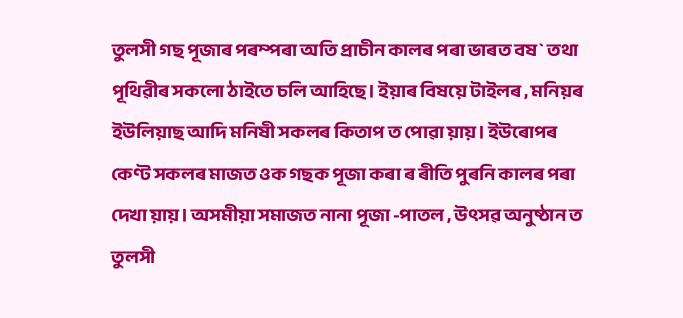তুলসী গছ পূজাৰ পৰম্পৰা অতি প্ৰাচীন কালৰ পৰা ভাৰত বষ` তথা পূথিৱীৰ সকলো ঠাইতে চলি আহিছে। ইয়াৰ বিষয়ে টাইলৰ , মনিয়ৰ ইউলিয়াছ আদি মনিষী সকলৰ কিতাপ ত পোৱা য়ায়। ইউৰোপৰ কেণ্ট সকলৰ মাজত ওক গছক পূজা কৰা ৰ ৰীতি পুৰনি কালৰ পৰা দেখা য়ায়। অসমীয়া সমাজত নানা পূজা -পাতল , উৎসৱ অনুষ্ঠান ত তুলসী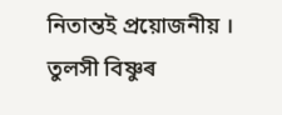নিতান্তই প্ৰয়োজনীয় । তুলসী বিষ্ণুৰ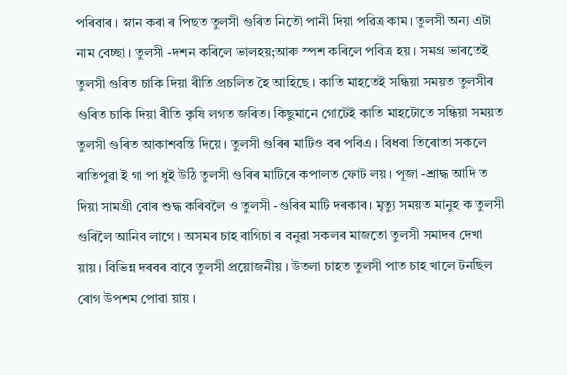পৰিবাৰ । স্নান কৰা ৰ পিছত তুলসী গুৰিত নিতৌ পানী দিয়া পৱিত্ৰ কাম। তুলসী অন্য এটা নাম বেচ্ছা । তুলসী -দশন কৰিলে ভালহয়;আৰু স্পশ কৰিলে পবিত্ৰ হয়। সমগ্ৰ ভাৰতেই তুলসী গুৰিত চাকি দিয়া ৰীতি প্ৰচলিত হৈ আহিছে । কাতি মাহতেই সন্ধিয়া সময়ত তুলসীৰ গুৰিত চাকি দিয়া ৰীতি কৃষি লগত জৰিত। কিছুমানে গোটেই কাতি মাহটোতে সন্ধিয়া সময়ত তুলসী গুৰিত আকাশবন্তি দিয়ে। তুলসী গুৰিৰ মাটিও বৰ পবিএ । বিধবা তিৰোতা সকলে ৰাতিপুৱা ই গা পা ধুই উঠি তুলসী গুৰিৰ মাটিৰে কপালত ফোট লয় । পূজা -শ্ৰাদ্ধ আদি ত দিয়া সামগ্ৰী বোৰ শুদ্ধ কৰিবলৈ ও তুলসী -গুৰিৰ মাটি দৰকাৰ। মৃত্যু সময়ত মানুহ ক তুলসী গুৰিলৈ আনিব লাগে । অসমৰ চাহ বাগিচা ৰ বনুৱা সকলৰ মাজতো তুলসী সমাদৰ দেখা য়ায়। বিভিন্ন দৰবৰ বাবে তুলসী প্ৰয়োজনীয় । উতলা চাহত তুলসী পাত চাহ খালে টনছিল ৰোগ উপশম পোৱা য়ায় ।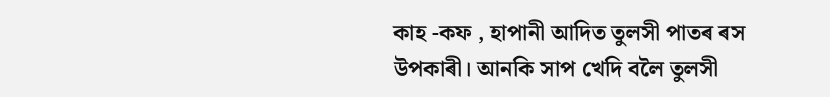কাহ -কফ , হাপানী আদিত তুলসী পাতৰ ৰস উপকাৰী। আনকি সাপ খেদি বলৈ তুলসী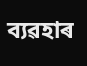ব্যৱহাৰ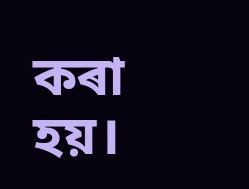কৰা হয়।